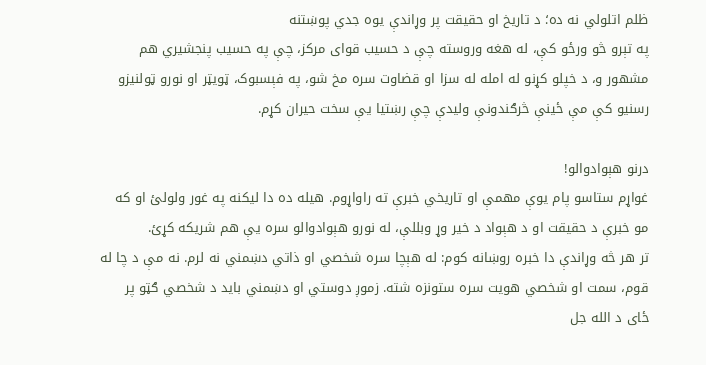ظلم اتلولي نه ده؛ د تاریخ او حقیقت پر وړاندې یوه جدي پوښتنه
په تېرو څو ورځو کې، له هغه وروسته چې د حسیب قوای مرکز، چې په حسیب پنجشیري هم مشهور و، د خپلو کړنو له امله له سزا او قضاوت سره مخ شو، په فېسبوک، ټویټر او نورو ټولنیزو رسنیو کې مې ځینې څرګندونې ولیدې چې رښتیا یې سخت حیران کړم.

درنو هېوادوالو!
غواړم ستاسو پام یوې مهمې او تاریخي خبرې ته راواړوم. هیله ده دا لیکنه په غور ولولئ او که مو خبرې د حقیقت او د هېواد د خیر وړ وبللې، له نورو هېوادوالو سره یې هم شریکه کړئ.
تر هر څه وړاندې دا خبره روښانه کوم: له هېچا سره شخصي او ذاتي دښمني نه لرم. نه مې د چا له قوم، سمت او شخصي هویت سره ستونزه شته. زموږ دوستي او دښمني باید د شخصي ګټو پر ځای د الله جل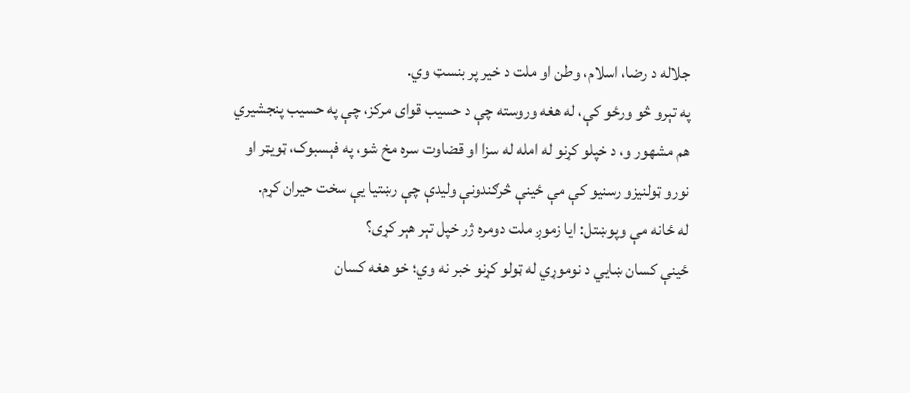جلاله د رضا، اسلام، وطن او ملت د خیر پر بنسټ وي.
په تېرو څو ورځو کې، له هغه وروسته چې د حسیب قوای مرکز، چې په حسیب پنجشیري هم مشهور و، د خپلو کړنو له امله له سزا او قضاوت سره مخ شو، په فېسبوک، ټویټر او نورو ټولنیزو رسنیو کې مې ځینې څرګندونې ولیدې چې رښتیا یې سخت حیران کړم.
له ځانه مې وپوښتل: ایا زموږ ملت دومره ژر خپل تېر هېر کړی؟
ځینې کسان ښايي د نوموړي له ټولو کړنو خبر نه وي؛ خو هغه کسان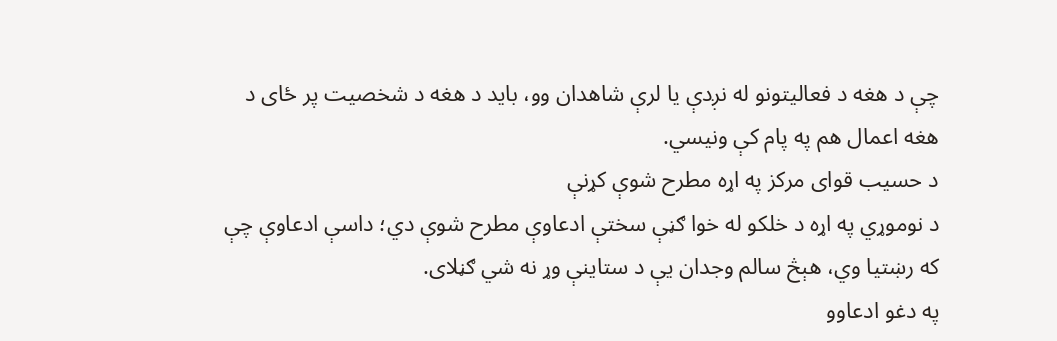چې د هغه د فعالیتونو له نږدې یا لرې شاهدان وو، باید د هغه د شخصیت پر ځای د هغه اعمال هم په پام کې ونیسي.
د حسیب قوای مرکز په اړه مطرح شوې کړنې
د نوموړي په اړه د خلکو له خوا ګڼې سختې ادعاوې مطرح شوې دي؛ داسې ادعاوې چې که رښتیا وي، هېڅ سالم وجدان یې د ستاینې وړ نه شي ګڼلای.
په دغو ادعاوو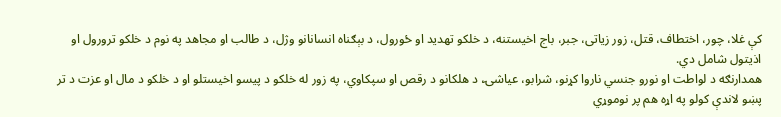کې غلا، چور، اختطاف، قتل، زور زیاتی، جبر، باج اخیستنه، د خلکو تهدید او ځورول، د بېګناه انسانانو وژل، د طالب او مجاهد په نوم د خلکو ترورول او اذیتول شامل دي.
همدارنګه د لواطت او نورو جنسي ناروا کړنو، شرابو، عیاشۍ، د هلکانو د رقص او سپکاوي، په زور له خلکو د پیسو اخیستلو او د خلکو د مال او عزت د تر پښو لاندې کولو په اړه هم پر نوموړي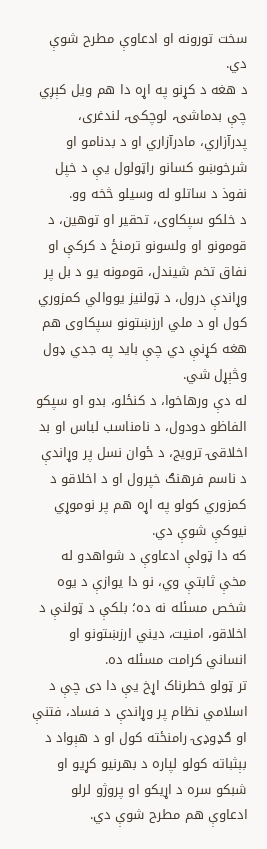سخت تورونه او ادعاوې مطرح شوې دي.
د هغه د کړنو په اړه دا هم ویل کېږي چې بدماشۍ، لوچکۍ، لندغری، پدرآزاري، مادرآزاري او د بدنامو او شرخوښو کسانو راټولول یې د خپل نفوذ د ساتلو له وسیلو څخه وو.
د خلکو سپکاوی، تحقیر او توهین، د قومونو او ولسونو ترمنځ د کرکې او نفاق تخم شیندل، قومونه یو د بل پر وړاندې درول، د ټولنیز یووالي کمزوري کول او د ملي ارزښتونو سپکاوی هم هغه کړنې دي چې باید په جدي ډول وڅېړل شي.
له دې ورهاخوا، د کنځلو، بدو او سپکو الفاظو دودول، د نامناسب لباس او بد اخلاقۍ ترویج، د ځوان نسل پر وړاندې د ناسم فرهنګ خپرول او د اخلاقو د کمزوري کولو په اړه هم پر نوموړي نیوکې شوې دي.
که دا ټولې ادعاوې د شواهدو له مخې ثابتې وي، نو دا یوازې د یوه شخص مسئله نه ده؛ بلکې د ټولنې د اخلاقو، امنیت، دیني ارزښتونو او انساني کرامت مسئله ده.
تر ټولو خطرناک اړخ یې دا دی چې د اسلامي نظام پر وړاندې د فساد، فتنې او ګډوډۍ رامنځته کول او د هېواد د بېثباته کولو لپاره د بهرنیو کړیو او شبکو سره د اړیکو او پروژو لرلو ادعاوې هم مطرح شوې دي.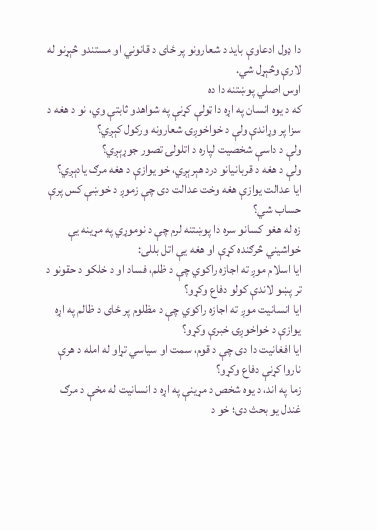دا ډول ادعاوې باید د شعارونو پر ځای د قانوني او مستندو څېړنو له لارې وڅېړل شي.
اوس اصلي پوښتنه دا ده
که د یوه انسان په اړه دا ټولې کړنې په شواهدو ثابتې وي، نو د هغه د سزا پر وړاندې ولې د خواخوږۍ شعارونه ورکول کېږي؟
ولې د داسې شخصیت لپاره د اتلولۍ تصور جوړېږي؟
ولې د هغه د قربانیانو درد هېرېږي، خو یوازې د هغه مرګ یادېږي؟
ایا عدالت یوازې هغه وخت عدالت دی چې زموږ د خوښې کس پرې حساب شي؟
زه له هغو کسانو سره دا پوښتنه لرم چې د نوموړي په مړینه یې خواشیني څرګنده کړې او هغه یې اتل بللی:
ایا اسلام موږ ته اجازه راکوي چې د ظلم، فساد او د خلکو د حقونو د تر پښو لاندې کولو دفاع وکړو؟
ایا انسانیت موږ ته اجازه راکوي چې د مظلوم پر ځای د ظالم په اړه یوازې د خواخوږۍ خبرې وکړو؟
ایا افغانیت دا دی چې د قوم، سمت او سیاسي تړاو له امله د هرې ناروا کړنې دفاع وکړو؟
زما په اند، د یوه شخص د مړینې په اړه د انسانیت له مخې د مرګ غندل یو بحث دی؛ خو د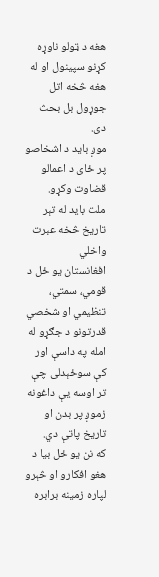هغه د ټولو ناوړه کړنو سپینول او له هغه څخه اتل جوړول بل بحث دی.
موږ باید د اشخاصو پر ځای د اعمالو قضاوت وکړو.
ملت باید له تېر تاریخ څخه عبرت واخلي
افغانستان یو ځل د قومي، سمتي، تنظيمي او شخصي قدرتونو د جګړو له امله په داسې اور کې سوځېدلی چې تر اوسه یې داغونه زموږ پر بدن او تاریخ پاتې دي.
که نن یو ځل بیا د هغو افکارو او څېرو لپاره زمینه برابره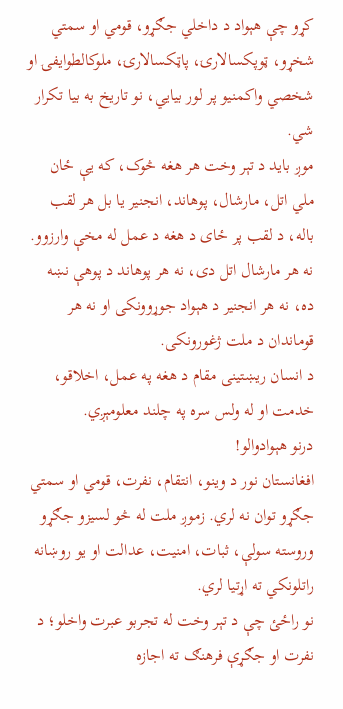کړو چې هېواد د داخلي جګړو، قومي او سمتي شخړو، ټوپکسالارۍ، پاټکسالارۍ، ملوکالطوایفۍ او شخصي واکمنیو پر لور بیایي، نو تاریخ به بیا تکرار شي.
موږ باید د تېر وخت هر هغه څوک، که یې ځان ملي اتل، مارشال، پوهاند، انجنیر یا بل هر لقب باله، د لقب پر ځای د هغه د عمل له مخې وارزوو.
نه هر مارشال اتل دی، نه هر پوهاند د پوهې نښه ده، نه هر انجنیر د هېواد جوړوونکی او نه هر قوماندان د ملت ژغورونکی.
د انسان ریښتینی مقام د هغه په عمل، اخلاقو، خدمت او له ولس سره په چلند معلومېږي.
درنو هېوادوالو!
افغانستان نور د وینو، انتقام، نفرت، قومي او سمتي جګړو توان نه لري. زموږ ملت له څو لسیزو جګړو وروسته سولې، ثبات، امنیت، عدالت او یو روښانه راتلونکي ته اړتیا لري.
نو راځئ چې د تېر وخت له تجربو عبرت واخلو؛ د نفرت او جګړې فرهنګ ته اجازه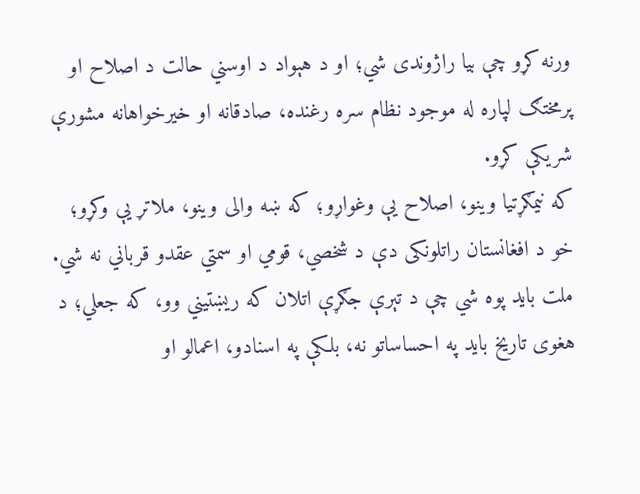ورنه کړو چې بیا راژوندی شي؛ او د هېواد د اوسني حالت د اصلاح او پرمختګ لپاره له موجود نظام سره رغنده، صادقانه او خیرخواهانه مشورې شریکې کړو.
که نیمګړتیا وینو، اصلاح یې وغواړو؛ که ښه والی وینو، ملاتړ یې وکړو؛ خو د افغانستان راتلونکی دې د شخصي، قومي او سمتي عقدو قرباني نه شي.
ملت باید پوه شي چې د تېرې جګړې اتلان که ریښتیني وو، که جعلي؛ د هغوی تاریخ باید په احساساتو نه، بلکې په اسنادو، اعمالو او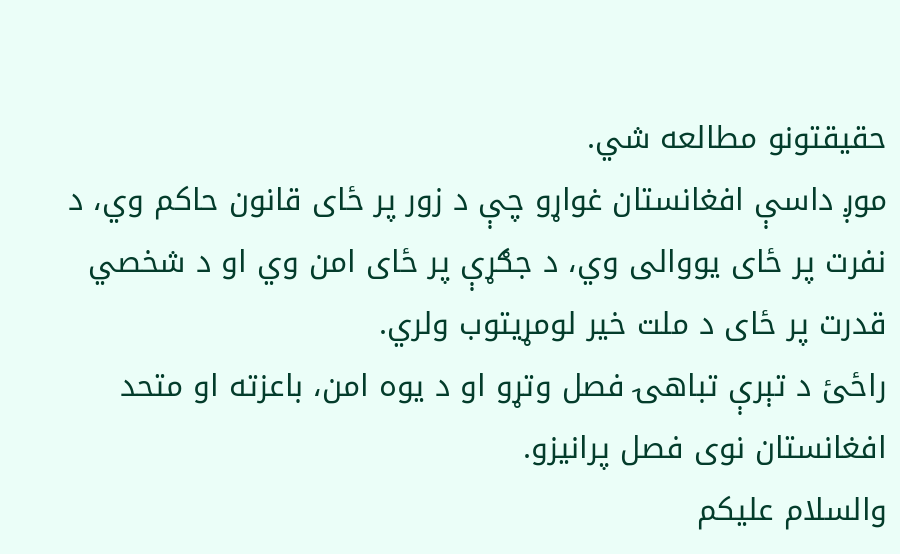حقیقتونو مطالعه شي.
موږ داسې افغانستان غواړو چې د زور پر ځای قانون حاکم وي، د نفرت پر ځای یووالی وي، د جګړې پر ځای امن وي او د شخصي قدرت پر ځای د ملت خیر لومړیتوب ولري.
راځئ د تېرې تباهۍ فصل وتړو او د یوه امن، باعزته او متحد افغانستان نوی فصل پرانیزو.
والسلام علیکم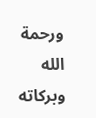ورحمة الله وبرکاته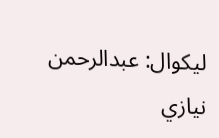لیکوال: عبدالرحمن نیازي